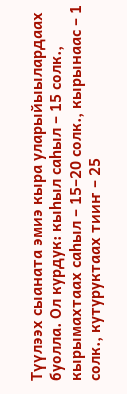Түүлээх сыаната эмиэ кыра уларыйыылардаах буолла. Ол курдук: кыһыл саһыл – 15 солк., кырымахтаах саһыл – 15–20 солк., кырынаас – 1 солк., кутуруктаах тииҥ – 25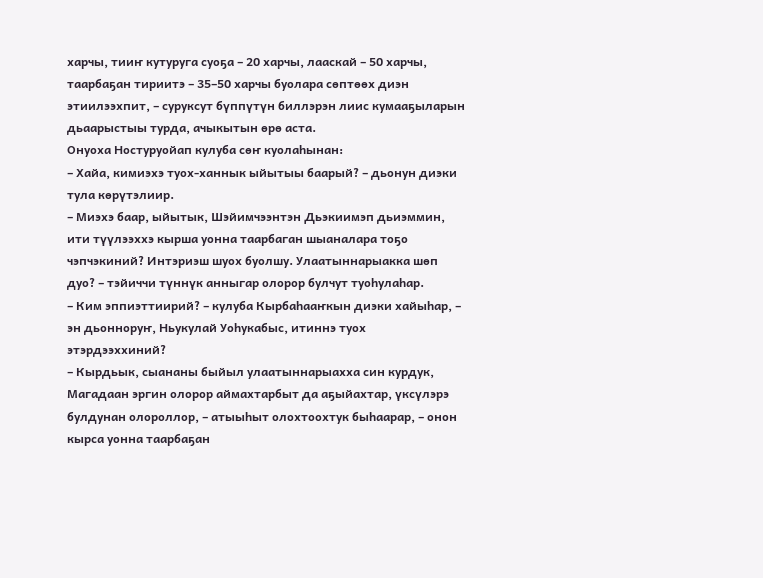харчы, тииҥ кутуруга суоҕа – 20 харчы, лааскай – 50 харчы, таарбаҕан тириитэ – 35–50 харчы буолара сөптөөх диэн этиилээхпит, – суруксут бүппүтүн биллэрэн лиис кумааҕыларын дьаарыстыы турда, ачыкытын өрө аста.
Онуоха Ностуруойап кулуба сөҥ куолаһынан:
– Хайа, кимиэхэ туох-ханнык ыйытыы баарый? – дьонун диэки тула көрүтэлиир.
– Миэхэ баар, ыйытык, Шэйимчээнтэн Дьэкиимэп дьиэммин, ити түүлээххэ кырша уонна таарбаган шыаналара тоҕо чэпчэкиний? Интэриэш шуох буолшу. Улаатыннарыакка шөп дуо? – тэйиччи түннүк анныгар олорор булчут туоһулаһар.
– Ким эппиэттиирий? – кулуба Кырбаһааҥкын диэки хайыһар, – эн дьонноруҥ, Ньукулай Уоһукабыс, итиннэ туох этэрдээххиний?
– Кырдьык, сыананы быйыл улаатыннарыахха син курдук, Магадаан эргин олорор аймахтарбыт да аҕыйахтар, үксүлэрэ булдунан олороллор, – атыыһыт олохтоохтук быһаарар, – онон кырса уонна таарбаҕан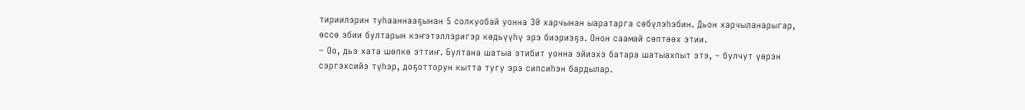тириилэрин туһааннааҕынан 5 солкуобай уонна 30 харчынан ыаратарга сөбүлэһэбин. Дьон харчыланарыгар, өссө эбии бултарын кэҥэтэллэригэр көдьүүһү эрэ биэриэҕэ. Онон саамай сөптөөх этии.
– Оо, дьэ хата шөпкө эттиҥ. Бултана шатыа этибит уонна эйиэхэ батара шатыахпыт этэ, – булчут үөрэн сэргэхсийэ түһэр, доҕотторун кытта тугу эрэ сипсиһэн бардылар.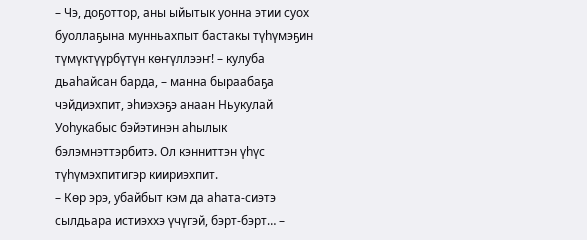– Чэ, доҕоттор, аны ыйытык уонна этии суох буоллаҕына мунньахпыт бастакы түһүмэҕин түмүктүүрбүтүн көҥүллээҥ! – кулуба дьаһайсан барда, – манна быраабаҕа чэйдиэхпит, эһиэхэҕэ анаан Ньукулай Уоһукабыс бэйэтинэн аһылык бэлэмнэттэрбитэ. Ол кэнниттэн үһүс түһүмэхпитигэр киириэхпит.
– Көр эрэ, убайбыт кэм да аһата-сиэтэ сылдьара истиэххэ үчүгэй, бэрт-бэрт… –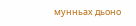мунньах дьоно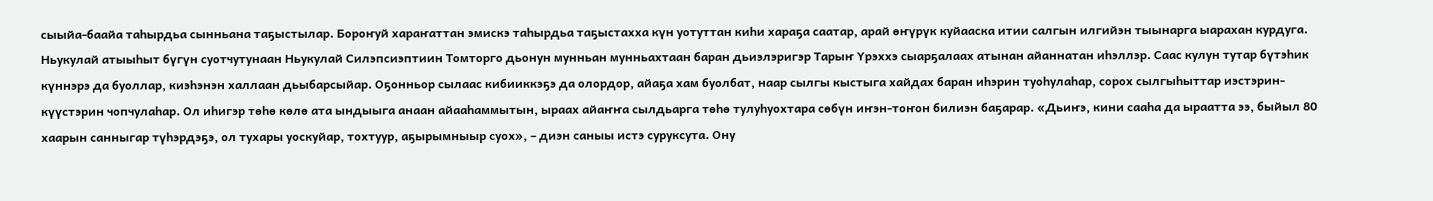сыыйа-баайа таһырдьа сынньана таҕыстылар. Бороҥуй хараҥаттан эмискэ таһырдьа таҕыстахха күн уотуттан киһи хараҕа саатар, арай өҥүрүк куйааска итии салгын илгийэн тыынарга ыарахан курдуга.
Ньукулай атыыһыт бүгүн суотчутунаан Ньукулай Силэпсиэптиин Томторго дьонун мунньан мунньахтаан баран дьиэлэригэр Тарыҥ Үрэххэ сыарҕалаах атынан айаннатан иһэллэр. Саас кулун тутар бүтэһик күннэрэ да буоллар, киэһэнэн халлаан дьыбарсыйар. Оҕонньор сылаас кибииккэҕэ да олордор, айаҕа хам буолбат, наар сылгы кыстыга хайдах баран иһэрин туоһулаһар, сорох сылгыһыттар иэстэрин-күүстэрин чопчулаһар. Ол иһигэр төһө көлө ата ындыыга анаан айааһаммытын, ыраах айаҥҥа сылдьарга төһө тулуһуохтара сөбүн иҥэн-тоҥон билиэн баҕарар. «Дьиҥэ, кини сааһа да ыраатта ээ, быйыл 80 хаарын санныгар түһэрдэҕэ, ол тухары уоскуйар, тохтуур, аҕырымныыр суох», – диэн саныы истэ суруксута. Ону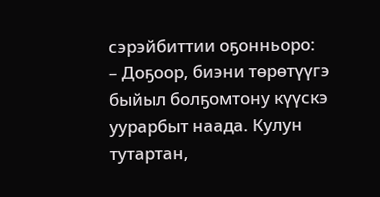сэрэйбиттии оҕонньоро:
– Доҕоор, биэни төрөтүүгэ быйыл болҕомтону күүскэ уурарбыт наада. Кулун тутартан,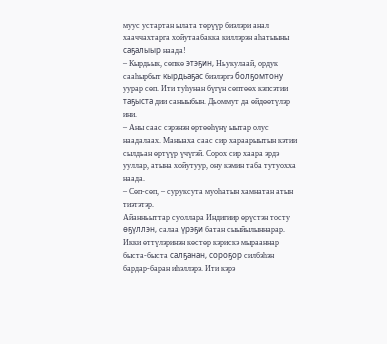муус устартан ылата төрүүр биэлэри анал хааччахтарга хойутаабакка киллэрэн аһатыыны саҕалыыр наада!
– Кырдьык, сөпкө этэҕин, Ньукулаай, ордук сааһырбыт кырдьаҕас биэлэргэ болҕомтону уурар сөп. Ити туһунан бүгүн сөптөөх кэпсэтии таҕыста дии саныыбын. Дьоммут да өйдөөтүлэр ини.
– Аны саас сэрэнэн өртөөһүнү ыытар олус наадалаах. Маныаха саас сир хараарыытын кэтии сылдьан өртүүр үчүгэй. Сорох сир хаара эрдэ ууллар, атына хойутуур, ону кэмин таба тутуохха наада.
– Сөп-сөп, – суруксута муоһатын хамнатан атын тиэтэтэр.
Айанньыттар суоллара Индигиир өрүстэн тосту өҕүллэн, салаа үрэҕи батан сыыйылыннарар. Икки өттүлэринэн көстөр кэрискэ мырааннар быста-быста салҕанан, сороҕор силбэһэн бардар-баран иһэллэрэ. Ити кэрэ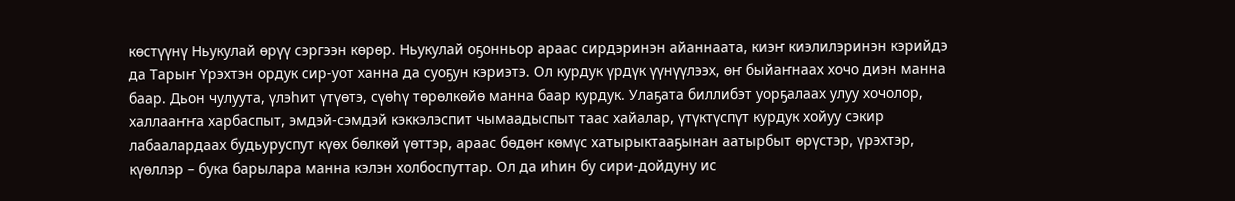көстүүнү Ньукулай өрүү сэргээн көрөр. Ньукулай оҕонньор араас сирдэринэн айаннаата, киэҥ киэлилэринэн кэрийдэ да Тарыҥ Үрэхтэн ордук сир-уот ханна да суоҕун кэриэтэ. Ол курдук үрдүк үүнүүлээх, өҥ быйаҥнаах хочо диэн манна баар. Дьон чулуута, үлэһит үтүөтэ, сүөһү төрөлкөйө манна баар курдук. Улаҕата биллибэт уорҕалаах улуу хочолор, халлааҥҥа харбаспыт, эмдэй-сэмдэй кэккэлэспит чымаадыспыт таас хайалар, үтүктүспүт курдук хойуу сэкир лабаалардаах будьуруспут күөх бөлкөй үөттэр, араас бөдөҥ көмүс хатырыктааҕынан аатырбыт өрүстэр, үрэхтэр, күөллэр – бука барылара манна кэлэн холбоспуттар. Ол да иһин бу сири-дойдуну ис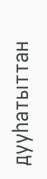дууһатыттан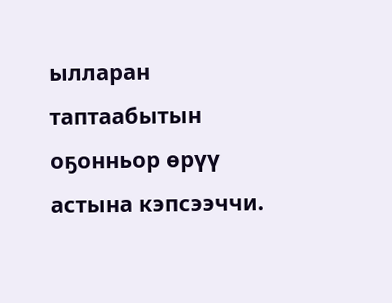ылларан таптаабытын оҕонньор өрүү астына кэпсээччи.